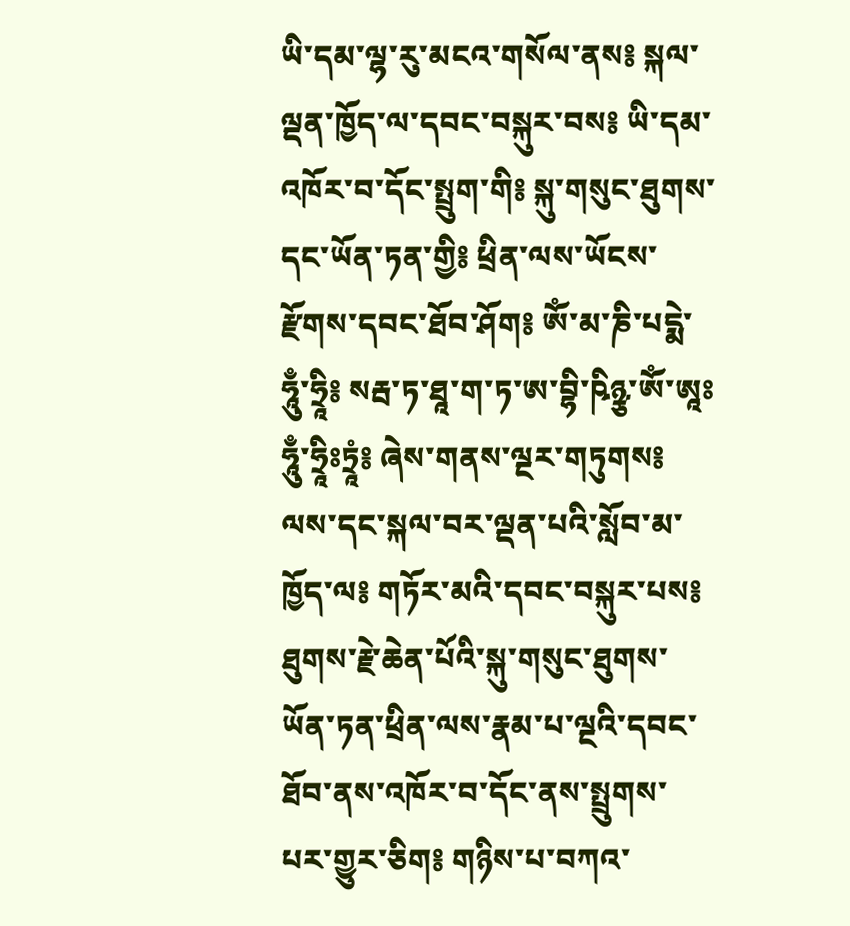ཡི་དམ་ལྷ་རུ་མངའ་གསོལ་ནས༔ སྐལ་ལྡན་ཁྱོད་ལ་དབང་བསྐུར་བས༔ ཡི་དམ་འཁོར་བ་དོང་སྤྲུག་གི༔ སྐུ་གསུང་ཐུགས་དང་ཡོན་ཏན་གྱི༔ ཕྲིན་ལས་ཡོངས་རྫོགས་དབང་ཐོབ་ཤོག༔ ཨོཾ་མ་ཎི་པདྨེ་ཧཱུྃ་ཧྲཱི༔ སརྦ་ཏ་ཐཱ་ག་ཏ་ཨ་བྷི་ཥིཉྩ་ཨོཾ་ཨཱཿཧཱུྃ་ཧྲཱིཿཏྲཱཾ༔ ཞེས་གནས་ལྔར་གཏུགས༔ ལས་དང་སྐལ་བར་ལྡན་པའི་སློབ་མ་ཁྱོད་ལ༔ གཏོར་མའི་དབང་བསྐུར་པས༔ ཐུགས་རྗེ་ཆེན་པོའི་སྐུ་གསུང་ཐུགས་ཡོན་ཏན་ཕྲིན་ལས་རྣམ་པ་ལྔའི་དབང་ཐོབ་ནས་འཁོར་བ་དོང་ནས་སྤྲུགས་པར་གྱུར་ཅིག༔ གཉིས་པ་བཀའ་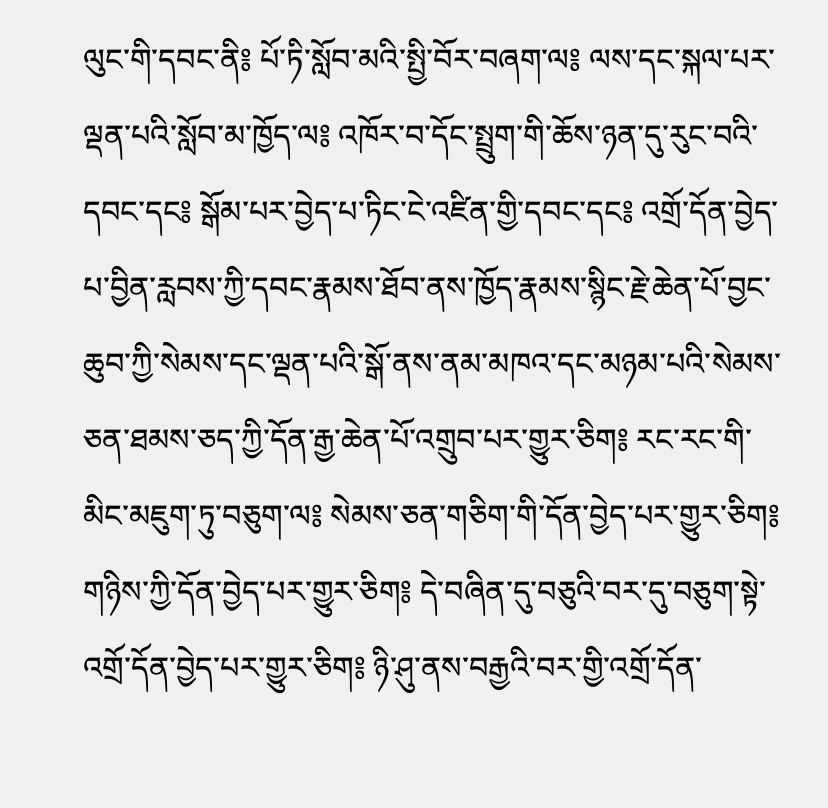ལུང་གི་དབང་ནི༔ པོ་ཏི་སློབ་མའི་སྤྱི་བོར་བཞག་ལ༔ ལས་དང་སྐལ་པར་ལྡན་པའི་སློབ་མ་ཁྱོད་ལ༔ འཁོར་བ་དོང་སྤྲུག་གི་ཆོས་ཉན་དུ་རུང་བའི་དབང་དང༔ སྒོམ་པར་བྱེད་པ་ཏིང་ངེ་འཛིན་གྱི་དབང་དང༔ འགྲོ་དོན་བྱེད་པ་བྱིན་རླབས་ཀྱི་དབང་རྣམས་ཐོབ་ནས་ཁྱོད་རྣམས་སྙིང་རྗེ་ཆེན་པོ་བྱང་ཆུབ་ཀྱི་སེམས་དང་ལྡན་པའི་སྒོ་ནས་ནམ་མཁའ་དང་མཉམ་པའི་སེམས་ཅན་ཐམས་ཅད་ཀྱི་དོན་རྒྱ་ཆེན་པོ་འགྲུབ་པར་གྱུར་ཅིག༔ རང་རང་གི་མིང་མཇུག་ཏུ་བཅུག་ལ༔ སེམས་ཅན་གཅིག་གི་དོན་བྱེད་པར་གྱུར་ཅིག༔ གཉིས་ཀྱི་དོན་བྱེད་པར་གྱུར་ཅིག༔ དེ་བཞིན་དུ་བཅུའི་བར་དུ་བཅུག་སྟེ་འགྲོ་དོན་བྱེད་པར་གྱུར་ཅིག༔ ཉི་ཤུ་ནས་བརྒྱའི་བར་གྱི་འགྲོ་དོན་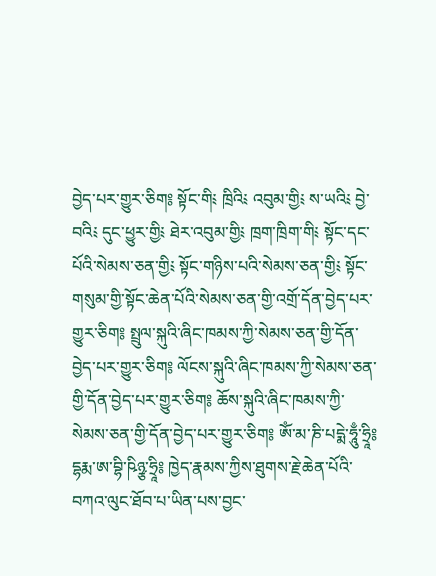བྱེད་པར་གྱུར་ཅིག༔ སྟོང་གི༴ ཁྲིའི༴ འབུམ་གྱི༴ ས་ཡའི༴ བྱེ་བའི༴ དུང་ཕྱུར་གྱི༴ ཐེར་འབུམ་གྱི༴ ཁྲག་ཁྲིག་གི༴ སྟོང་དང་པོའི་སེམས་ཅན་གྱི༴ སྟོང་གཉིས་པའི་སེམས་ཅན་གྱི༴ སྟོང་གསུམ་གྱི་སྟོང་ཆེན་པོའི་སེམས་ཅན་གྱི་འགྲོ་དོན་བྱེད་པར་གྱུར་ཅིག༔ སྤྲུལ་སྐུའི་ཞིང་ཁམས་ཀྱི་སེམས་ཅན་གྱི་དོན་བྱེད་པར་གྱུར་ཅིག༔ ལོངས་སྐུའི་ཞིང་ཁམས་ཀྱི་སེམས་ཅན་གྱི་དོན་བྱེད་པར་གྱུར་ཅིག༔ ཆོས་སྐུའི་ཞིང་ཁམས་ཀྱི་སེམས་ཅན་གྱི་དོན་བྱེད་པར་གྱུར་ཅིག༔ ཨོཾ་མ་ཎི་པདྨེ་ཧཱུྃ་ཧྲཱི༔ དྷརྨ་ཨ་བྷི་ཥིཉྩ་ཧྲཱི༔ ཁྱེད་རྣམས་ཀྱིས་ཐུགས་རྗེ་ཆེན་པོའི་བཀའ་ལུང་ཐོབ་པ་ཡིན་པས་བྱང་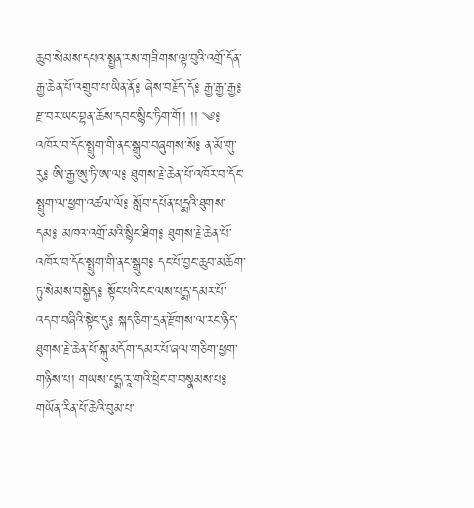ཆུབ་སེམས་དཔའ་སྤྱན་རས་གཟིགས་ལྟ་བུའི་འགྲོ་དོན་རྒྱ་ཆེན་པོ་འགྲུབ་པ་ཡིན་ནོ༔ ཞེས་བརྗོད་དོ༔ རྒྱ་རྒྱ་རྒྱ༔ རྫ་བར་ཡང་བྷན་ཆོས་དབང་སྙིང་ཏིག་གོ། །། ༄༔ འཁོར་བ་དོང་སྤྲུག་གི་ནང་སྒྲུབ་བཞུགས་སོ༔ ན་མོ་གུ་རུ༔ ཨི་རྒྱ་ཨུ་ཏི་ཨ་ལ༔ ཐུགས་རྗེ་ཆེན་པོ་འཁོར་བ་དོང་སྤྲུག་ལ་ཕྱག་འཚལ་ལོ༔ སློབ་དཔོན་པདྨའི་ཐུགས་དམ༔ མཁའ་འགྲོ་མའི་སྙིང་ཐིག༔ ཐུགས་རྗེ་ཆེན་པོ་འཁོར་བ་དོང་སྤྲུག་གི་ནང་སྒྲུབ༔ དང་པོ་བྱང་ཆུབ་མཆོག་ཏུ་སེམས་བསྐྱེད༔ སྟོང་པའི་ངང་ལས་པདྨ་དམར་པོ་འདབ་བཞིའི་སྟེང་དུ༔ སྐད་ཅིག་དྲན་རྫོགས་ལ་རང་ཉིད་ཐུགས་རྗེ་ཆེན་པོ་སྐུ་མདོག་དམར་པོ་ཞལ་གཅིག་ཕྱག་གཉིས་པ། གཡས་པདྨ་རཱ་གའི་ཕྲེང་བ་བསྣམས་པ༔ གཡོན་རིན་པོ་ཆེའི་བུམ་པ་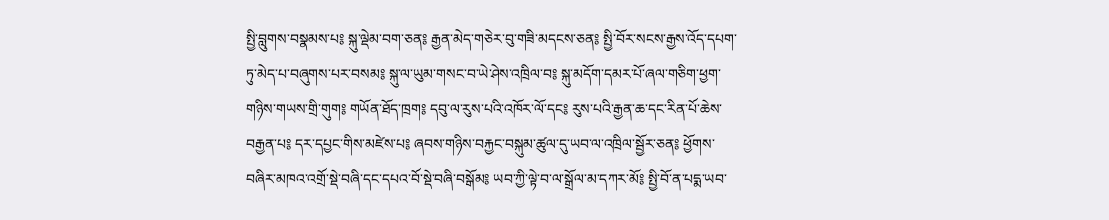སྤྱི་བླུགས་བསྣམས་པ༔ སྐུ་ལྡེམ་བག་ཅན༔ རྒྱན་མེད་གཅེར་བུ་གཟི་མདངས་ཅན༔ སྤྱི་བོར་སངས་རྒྱས་འོད་དཔག་ཏུ་མེད་པ་བཞུགས་པར་བསམ༔ སྐུ་ལ་ཡུམ་གསང་བ་ཡེ་ཤེས་འཁྲིལ་བ༔ སྐུ་མདོག་དམར་པོ་ཞལ་གཅིག་ཕྱག་གཉིས་གཡས་གྲི་གུག༔ གཡོན་ཐོད་ཁྲག༔ དབུ་ལ་རུས་པའི་འཁོར་ལོ་དང༔ རུས་པའི་རྒྱན་ཆ་དང་རིན་པོ་ཆེས་བརྒྱན་པ༔ དར་དཔྱང་གིས་མཛེས་པ༔ ཞབས་གཉིས་བརྐྱང་བསྐུམ་ཚུལ་དུ་ཡབ་ལ་འཁྲིལ་སྦྱོར་ཅན༔ ཕྱོགས་བཞིར་མཁའ་འགྲོ་སྡེ་བཞི་དང་དཔའ་བོ་སྡེ་བཞི་བསྒོམ༔ ཡབ་ཀྱི་ལྟེ་བ་ལ་སྒྲོལ་མ་དཀར་མོ༔ སྤྱི་བོ་ན་པདྨ་ཡབ་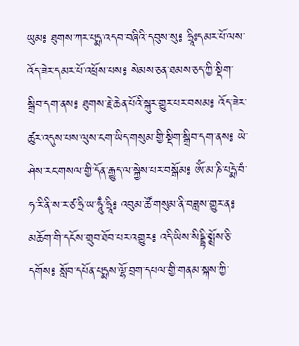ཡུམ༔ ཐུགས་ཀར་པདྨ་འདབ་བཞིའི་དབུས་སུ༔ ཧྲཱིཿདམར་པོ་ལས་འོད་ཟེར་དམར་པོ་འཕྲོས་པས༔ སེམས་ཅན་ཐམས་ཅད་ཀྱི་སྡིག་སྒྲིབ་དག་ནས༔ ཐུགས་རྗེ་ཆེན་པོའི་སྐུར་གྱུར་པར་བསམ༔ འོད་ཟེར་ཚུར་འདུས་པས་ལུས་ངག་ཡིད་གསུམ་གྱི་སྡིག་སྒྲིབ་དག་ནས༔ ཡེ་ཤེས་རང་གསལ་གྱི་དོན་རྒྱུད་ལ་སྐྱེས་པར་བསྒོམ༔ ཨོཾ་མ་ཎི་པདྨེ་བཾ་ཧ་རི་ནི་ས་ར་ཙ་ཧྲི་ཡ་ཧཱུྃ་ཧྲཱི༔ འབུམ་ཚོ་གསུམ་ནི་བཟླས་གྱུར་ན༔ མཆོག་གི་དངོས་གྲུབ་ཐོབ་པར་འགྱུར༔ འདི་ཡིས་སིདྡྷི་སྨྲོས་ཅི་དགོས༔ སློབ་དཔོན་པདྨས་ལྷོ་བྲག་དཔལ་གྱི་གནམ་སྐས་ཀྱི་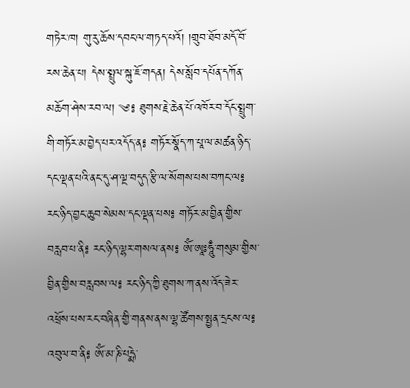གཏེར་ཁ། གུ་རུ་ཆོས་དབང་ལ་གཏད་པའོ། །གྲུབ་ཐོབ་མདོ་བོ་རས་ཆེན་པ། དེས་སྤྲུལ་སྐུ་ཇོ་གདན། དེས་སློབ་དཔོན་དཀོན་མཆོག་ཤེས་རབ་ལ། ༄༔ ཐུགས་རྗེ་ཆེན་པོ་འཁོར་བ་དོང་སྤྲུག་གི་གཏོར་མ་བྱེད་པར་འདོད་ན༔ གཏོར་སྣོད་ཀ་པཱ་ལ་མཚན་ཉིད་དང་ལྡན་པའི་ནང་དུ་ཤ་ལྔ་བདུད་རྩི་ལ་སོགས་པས་བཀང་ལ༔ རང་ཉིད་བྱང་ཆུབ་སེམས་དང་ལྡན་པས༔ གཏོར་མ་བྱིན་གྱིས་བརླབ་པ་ནི༔ རང་ཉིད་ལྷར་གསལ་ནས༔ ཨོཾ་ཨཱཿཧཱུྃ་གསུམ་གྱིས་བྱིན་གྱིས་བརླབས་ལ༔ རང་ཉིད་ཀྱི་ཐུགས་ཀ་ནས་འོད་ཟེར་འཕྲོས་པས་རང་བཞིན་གྱི་གནས་ནས་ལྷ་ཚོགས་སྤྱན་དྲངས་ལ༔ འབུལ་བ་ནི༔ ཨོཾ་མ་ཎི་པདྨེ་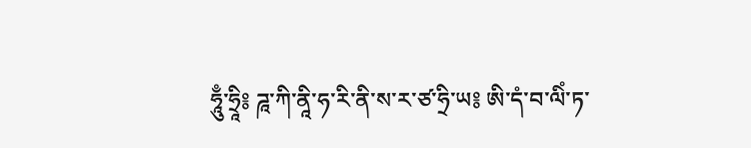ཧཱུྃ་ཧྲཱི༔ ཌཱ་ཀི་ནཱི་ཧ་རི་ནི་ས་ར་ཙ་ཧྲི་ཡ༔ ཨི་དཾ་བ་ལིཾ་ཏ་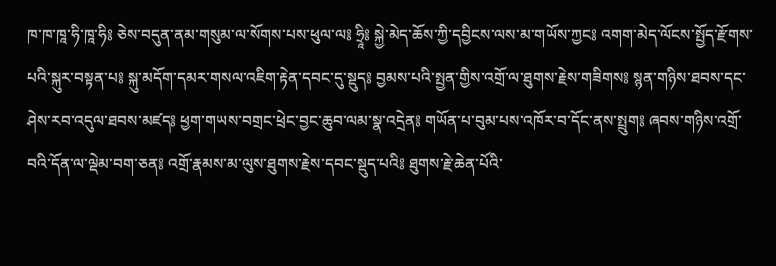ཁ་ཁ་ཁཱ་ཧི་ཁཱ་ཧི༔ ཅེས་བདུན་ནམ་གསུམ་ལ་སོགས་པས་ཕུལ་ལ༔ ཧྲཱི༔ སྐྱེ་མེད་ཆོས་ཀྱི་དབྱིངས་ལས་མ་གཡོས་ཀྱང༔ འགག་མེད་ལོངས་སྤྱོད་རྫོགས་པའི་སྐུར་བསྟན་པ༔ སྐུ་མདོག་དམར་གསལ་འཇིག་རྟེན་དབང་དུ་སྡུད༔ བྱམས་པའི་སྤྱན་གྱིས་འགྲོ་ལ་ཐུགས་རྗེས་གཟིགས༔ སྙན་གཉིས་ཐབས་དང་ཤེས་རབ་འདུལ་ཐབས་མཛད༔ ཕྱག་གཡས་བགྲང་ཕྲེང་བྱང་ཆུབ་ལམ་སྣ་འདྲེན༔ གཡོན་པ་བུམ་པས་འཁོར་བ་དོང་ནས་སྤྲུག༔ ཞབས་གཉིས་འགྲོ་བའི་དོན་ལ་ལྡེམ་བག་ཅན༔ འགྲོ་རྣམས་མ་ལུས་ཐུགས་རྗེས་དབང་སྡུད་པའི༔ ཐུགས་རྗེ་ཆེན་པོའི་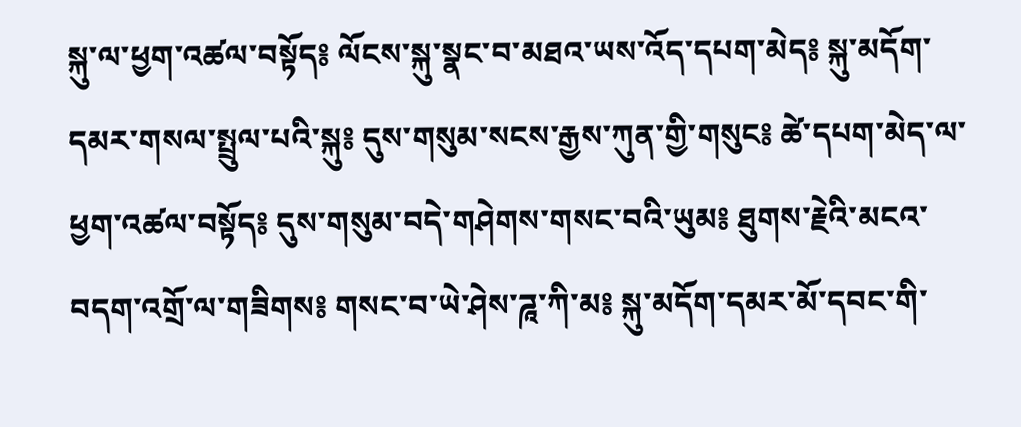སྐུ་ལ་ཕྱག་འཚལ་བསྟོད༔ ལོངས་སྐུ་སྣང་བ་མཐའ་ཡས་འོད་དཔག་མེད༔ སྐུ་མདོག་དམར་གསལ་སྤྲུལ་པའི་སྐུ༔ དུས་གསུམ་སངས་རྒྱས་ཀུན་གྱི་གསུང༔ ཚེ་དཔག་མེད་ལ་ཕྱག་འཚལ་བསྟོད༔ དུས་གསུམ་བདེ་གཤེགས་གསང་བའི་ཡུམ༔ ཐུགས་རྗེའི་མངའ་བདག་འགྲོ་ལ་གཟིགས༔ གསང་བ་ཡེ་ཤེས་ཌཱ་ཀི་མ༔ སྐུ་མདོག་དམར་མོ་དབང་གི་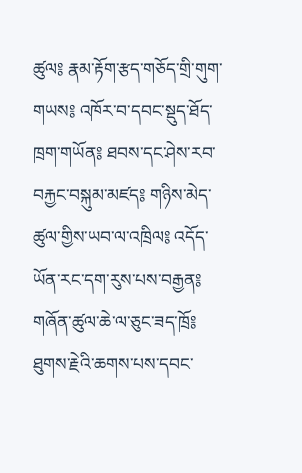ཚུལ༔ རྣམ་རྟོག་རྩད་གཅོད་གྲི་གུག་གཡས༔ འཁོར་བ་དབང་སྡུད་ཐོད་ཁྲག་གཡོན༔ ཐབས་དང་ཤེས་རབ་བརྐྱང་བསྐུམ་མཛད༔ གཉིས་མེད་ཚུལ་གྱིས་ཡབ་ལ་འཁྲིལ༔ འདོད་ཡོན་རང་དག་རུས་པས་བརྒྱན༔ གཞོན་ཚུལ་ཆེ་ལ་ཅུང་ཟད་ཁྲོ༔ ཐུགས་རྗེའི་ཆགས་པས་དབང་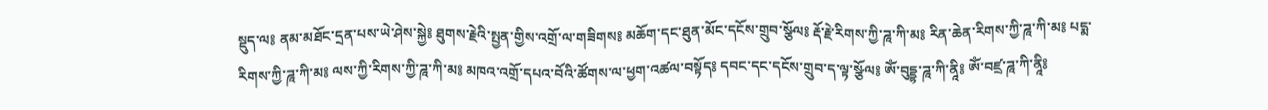སྡུད་ལ༔ ནམ་མཐོང་དྲན་པས་ཡེ་ཤེས་སྐྱེ༔ ཐུགས་རྗེའི་སྤྱན་གྱིས་འགྲོ་ལ་གཟིགས༔ མཆོག་དང་ཐུན་མོང་དངོས་གྲུབ་སྩོལ༔ རྡོ་རྗེ་རིགས་ཀྱི་ཌཱ་ཀི་མ༔ རིན་ཆེན་རིགས་ཀྱི་ཌཱ་ཀི་མ༔ པདྨ་རིགས་ཀྱི་ཌཱ་ཀི་མ༔ ལས་ཀྱི་རིགས་ཀྱི་ཌཱ་ཀི་མ༔ མཁའ་འགྲོ་དཔའ་བོའི་ཚོགས་ལ་ཕྱག་འཚལ་བསྟོད༔ དབང་དང་དངོས་གྲུབ་ད་ལྟ་སྩོལ༔ ཨོཾ་བུདྡྷ་ཌཱ་ཀི་ནཱི༔ ཨོཾ་བཛྲ་ཌཱ་ཀི་ནཱི༔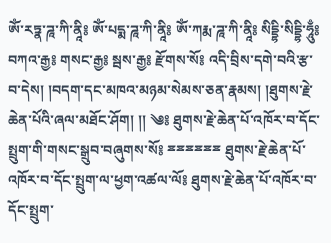ཨོཾ་རཏྣ་ཌཱ་ཀི་ནཱི༔ ཨོཾ་པདྨ་ཌཱ་ཀི་ནཱི༔ ཨོཾ་ཀརྨ་ཌཱ་ཀི་ནཱི༔ སིདྡྷི་སིདྡྷི་ཧཱུྃ༔ བཀའ་རྒྱ༔ གསང་རྒྱ༔ སྦས་རྒྱ༔ རྫོགས་སོ༔ འདི་བྲིས་དགེ་བའི་རྩ་བ་དེས། །བདག་དང་མཁའ་མཉམ་སེམས་ཅན་རྣམས། །ཐུགས་རྗེ་ཆེན་པོའི་ཞལ་མཐོང་ཤོག། །། ༄༔ ཐུགས་རྗེ་ཆེན་པོ་འཁོར་བ་དོང་སྤྲུག་གི་གསང་སྒྲུབ་བཞུགས་སོ༔ ྈྈྈྈྈྈ ཐུགས་རྗེ་ཆེན་པོ་འཁོར་བ་དོང་སྤྲུག་ལ་ཕྱག་འཚལ་ལོ༔ ཐུགས་རྗེ་ཆེན་པོ་འཁོར་བ་དོང་སྤྲུག་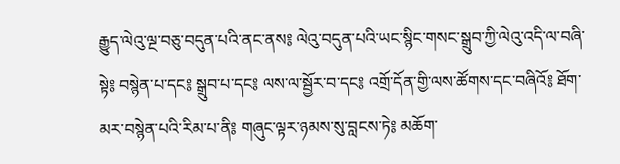རྒྱུད་ལེའུ་ལྔ་བཅུ་བདུན་པའི་ནང་ནས༔ ལེའུ་བདུན་པའི་ཡང་སྙིང་གསང་སྒྲུབ་ཀྱི་ལེའུ་འདི་ལ་བཞི་སྟེ༔ བསྙེན་པ་དང༔ སྒྲུབ་པ་དང༔ ལས་ལ་སྦྱོར་བ་དང༔ འགྲོ་དོན་གྱི་ལས་ཚོགས་དང་བཞིའོ༔ ཐོག་མར་བསྙེན་པའི་རིམ་པ་ནི༔ གཞུང་ལྟར་ཉམས་སུ་བླངས་ཏེ༔ མཆོག་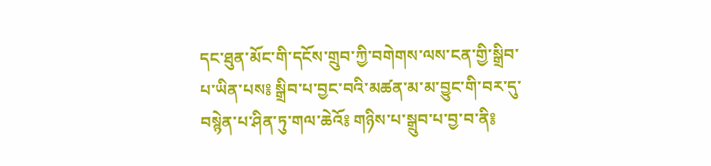དང་ཐུན་མོང་གི་དངོས་གྲུབ་ཀྱི་བགེགས་ལས་ངན་གྱི་སྒྲིབ་པ་ཡིན་པས༔ སྒྲིབ་པ་བྱང་བའི་མཚན་མ་མ་བྱུང་གི་བར་དུ་བསྙེན་པ་ཤིན་ཏུ་གལ་ཆེའོ༔ གཉིས་པ་སྒྲུབ་པ་བྱ་བ་ནི༔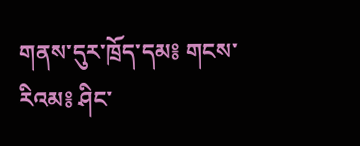གནས་དུར་ཁྲོད་དམ༔ གངས་རིའམ༔ ཤིང་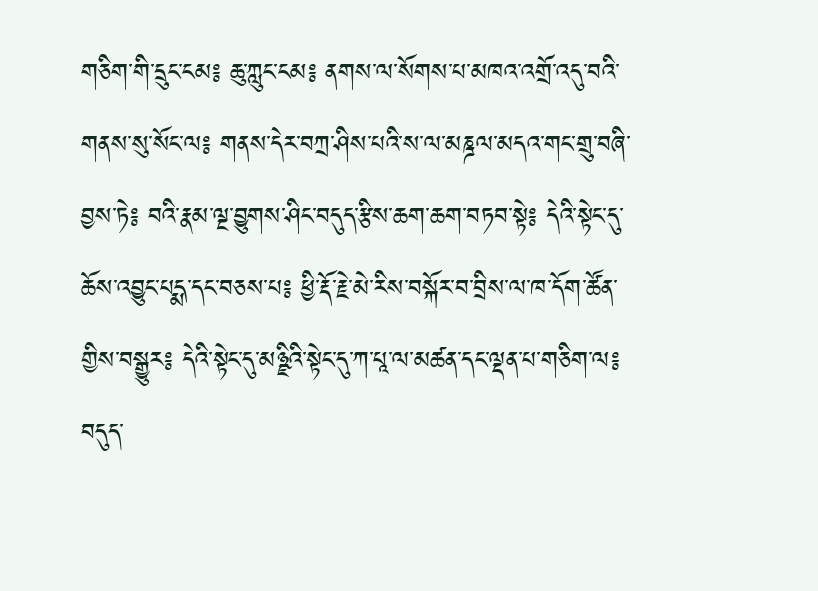གཅིག་གི་དྲུང་ངམ༔ ཆུ་ཀླུང་ངམ༔ ནགས་ལ་སོགས་པ་མཁའ་འགྲོ་འདུ་བའི་གནས་སུ་སོང་ལ༔ གནས་དེར་བཀྲ་ཤིས་པའི་ས་ལ་མཎྜལ་མདའ་གང་གྲུ་བཞི་བྱས་ཏེ༔ བའི་རྣམ་ལྔ་བྱུགས་ཤིང་བདུད་རྩིས་ཆག་ཆག་བཏབ་སྟེ༔ དེའི་སྟེང་དུ་ཆོས་འབྱུང་པདྨ་དང་བཅས་པ༔ ཕྱི་རྡོ་རྗེ་མེ་རིས་བསྐོར་བ་བྲིས་ལ་ཁ་དོག་ཚོན་གྱིས་བསྒྱུར༔ དེའི་སྟེང་དུ་མཉྫིའི་སྟེང་དུ་ཀ་པཱ་ལ་མཚན་དང་ལྡན་པ་གཅིག་ལ༔ བདུད་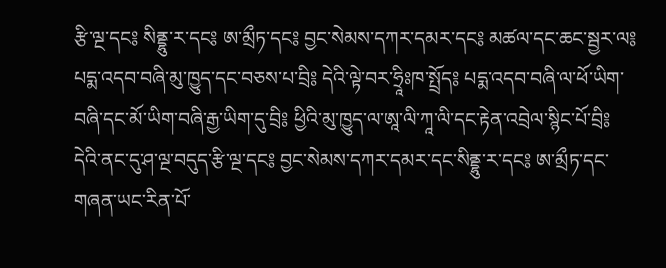རྩི་ལྔ་དང༔ སིནྡྷུ་ར་དང༔ ཨ་མྲྀཏ་དང༔ བྱང་སེམས་དཀར་དམར་དང༔ མཚལ་དང་ཆང་སྦྱར་ལ༔ པདྨ་འདབ་བཞི་མུ་ཁྱུད་དང་བཅས་པ་བྲི༔ དེའི་ལྟེ་བར་ཧྲཱིཿཁ་སྤྲོད༔ པདྨ་འདབ་བཞི་ལ་ཕོ་ཡིག་བཞི་དང་མོ་ཡིག་བཞི་རྒྱ་ཡིག་དུ་བྲི༔ ཕྱིའི་མུ་ཁྱུད་ལ་ཨཱ་ལི་ཀཱ་ལི་དང་རྟེན་འབྲེལ་སྙིང་པོ་བྲི༔ དེའི་ནང་དུ་ཤ་ལྔ་བདུད་རྩི་ལྔ་དང༔ བྱང་སེམས་དཀར་དམར་དང་སིནྡྷུ་ར་དང༔ ཨ་མྲྀཏ་དང་གཞན་ཡང་རིན་པོ་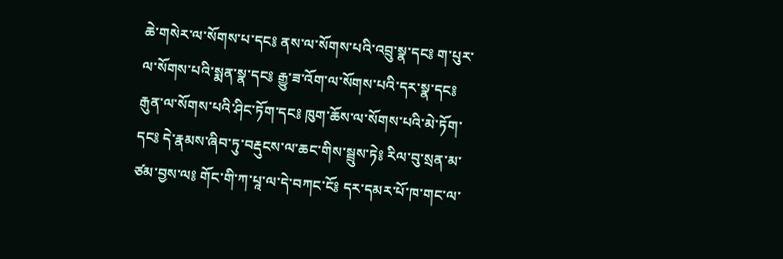ཆེ་གསེར་ལ་སོགས་པ་དང༔ ནས་ལ་སོགས་པའི་འབྲུ་སྣ་དང༔ ག་པུར་ལ་སོགས་པའི་སྨན་སྣ་དང༔ རྒྱུ་ཟ་འོག་ལ་སོགས་པའི་དར་སྣ་དང༔ རྒུན་ལ་སོགས་པའི་ཤིང་ཏོག་དང༔ ཁུག་ཆོས་ལ་སོགས་པའི་མེ་ཏོག་དང༔ དེ་རྣམས་ཞིབ་ཏུ་བརྡུངས་ལ་ཆང་གིས་སྦྲུས་ཏེ༔ རིལ་བུ་སྲན་མ་ཙམ་བྱས་ལ༔ གོང་གི་ཀ་པཱ་ལ་དེ་བཀང་ངོ༔ དར་དམར་པོ་ཁ་གང་ལ་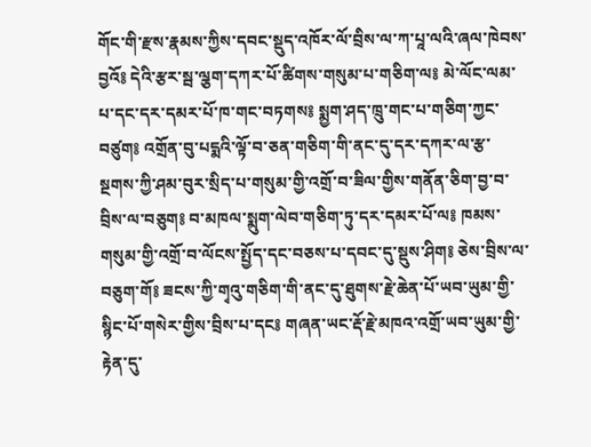གོང་གི་རྫས་རྣམས་ཀྱིས་དབང་སྡུད་འཁོར་ལོ་བྲིས་ལ་ཀ་པཱ་ལའི་ཞལ་ཁེབས་བྱའོ༔ དེའི་རྩར་སྦ་ལྕག་དཀར་པོ་ཚིགས་གསུམ་པ་གཅིག་ལ༔ མེ་ལོང་ལམ་པ་དང་དར་དམར་པོ་ཁ་གང་བཏགས༔ སྨྱག་ཤད་ཁྲུ་གང་པ་གཅིག་ཀྱང་བཙུག༔ འགྲོན་བུ་པདྨའི་ལྟོ་བ་ཅན་གཅིག་གི་ནང་དུ་དར་དཀར་ལ་རྩ་སྔགས་ཀྱི་ཤམ་བུར་སྲིད་པ་གསུམ་གྱི་འགྲོ་བ་ཟིལ་གྱིས་གནོན་ཅིག་བྱ་བ་བྲིས་ལ་བཅུག༔ བ་མཁལ་སྨུག་ལེབ་གཅིག་ཏུ་དར་དམར་པོ་ལ༔ ཁམས་གསུམ་གྱི་འགྲོ་བ་ལོངས་སྤྱོད་དང་བཅས་པ་དབང་དུ་སྡུས་ཤིག༔ ཅེས་བྲིས་ལ་བཅུག་གོ༔ ཟངས་ཀྱི་གྭའུ་གཅིག་གི་ནང་དུ་ཐུགས་རྗེ་ཆེན་པོ་ཡབ་ཡུམ་གྱི་སྙིང་པོ་གསེར་གྱིས་བྲིས་པ་དང༔ གཞན་ཡང་རྡོ་རྗེ་མཁའ་འགྲོ་ཡབ་ཡུམ་གྱི་རྟེན་དུ་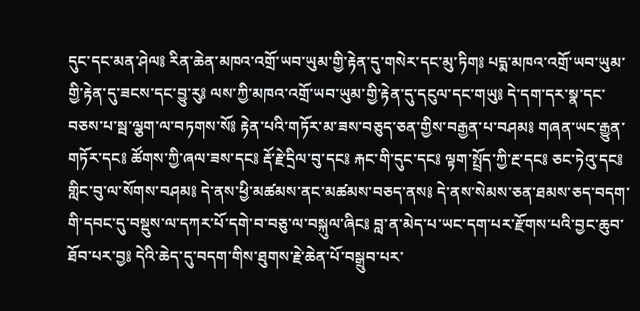དུང་དང་མན་ཤེལ༔ རིན་ཆེན་མཁའ་འགྲོ་ཡབ་ཡུམ་གྱི་རྟེན་དུ་གསེར་དང་མུ་ཏིག༔ པདྨ་མཁའ་འགྲོ་ཡབ་ཡུམ་གྱི་རྟེན་དུ་ཟངས་དང་བྱུ་རུ༔ ལས་ཀྱི་མཁའ་འགྲོ་ཡབ་ཡུམ་གྱི་རྟེན་དུ་དངུལ་དང་གཡུ༔ དེ་དག་དར་སྣ་དང་བཅས་པ་སྦ་ལྕག་ལ་བཏགས་སོ༔ རྟེན་པའི་གཏོར་མ་ཟས་བཅུད་ཅན་གྱིས་བརྒྱན་པ་བཤམ༔ གཞན་ཡང་རྒྱུན་གཏོར་དང༔ ཚོགས་ཀྱི་ཞལ་ཟས་དང༔ རྡོ་རྗེ་དྲིལ་བུ་དང༔ རྐང་གི་དུང་དང༔ ལྟག་སྤྲོད་ཀྱི་རྔ་དང༔ ཅང་ཏེའུ་དང༔ གླིང་བུ་ལ་སོགས་བཤམ༔ དེ་ནས་ཕྱི་མཚམས་ནང་མཚམས་བཅད་ནས༔ དེ་ནས་སེམས་ཅན་ཐམས་ཅད་བདག་གི་དབང་དུ་བསྡུས་ལ་དཀར་པོ་དགེ་བ་བཅུ་ལ་བསྐུལ་ཞིང༔ བླ་ན་མེད་པ་ཡང་དག་པར་རྫོགས་པའི་བྱང་ཆུབ་ཐོབ་པར་བྱ༔ དེའི་ཆེད་དུ་བདག་གིས་ཐུགས་རྗེ་ཆེན་པོ་བསྒྲུབ་པར་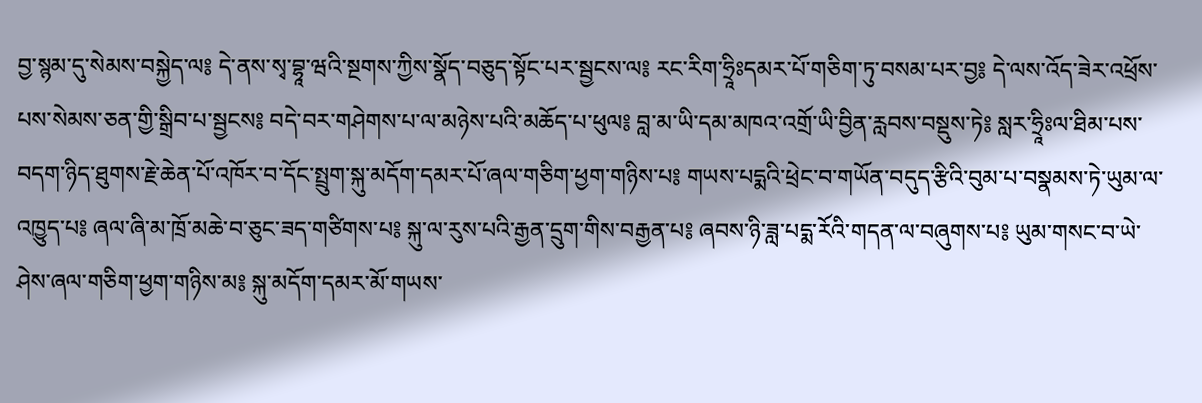བྱ་སྙམ་དུ་སེམས་བསྐྱེད་ལ༔ དེ་ནས་སྭ་བྷཱ་ཝའི་སྔགས་ཀྱིས་སྣོད་བཅུད་སྟོང་པར་སྦྱངས་ལ༔ རང་རིག་ཧྲཱིཿདམར་པོ་གཅིག་ཏུ་བསམ་པར་བྱ༔ དེ་ལས་འོད་ཟེར་འཕྲོས་པས་སེམས་ཅན་གྱི་སྒྲིབ་པ་སྦྱངས༔ བདེ་བར་གཤེགས་པ་ལ་མཉེས་པའི་མཆོད་པ་ཕུལ༔ བླ་མ་ཡི་དམ་མཁའ་འགྲོ་ཡི་བྱིན་རླབས་བསྡུས་ཏེ༔ སླར་ཧྲཱིཿལ་ཐིམ་པས་བདག་ཉིད་ཐུགས་རྗེ་ཆེན་པོ་འཁོར་བ་དོང་སྤྲུག་སྐུ་མདོག་དམར་པོ་ཞལ་གཅིག་ཕྱག་གཉིས་པ༔ གཡས་པདྨའི་ཕྲེང་བ་གཡོན་བདུད་རྩིའི་བུམ་པ་བསྣམས་ཏེ་ཡུམ་ལ་འཁྱུད་པ༔ ཞལ་ཞི་མ་ཁྲོ་མཆེ་བ་ཅུང་ཟད་གཙིགས་པ༔ སྐུ་ལ་རུས་པའི་རྒྱན་དྲུག་གིས་བརྒྱན་པ༔ ཞབས་ཉི་ཟླ་པདྨ་རོའི་གདན་ལ་བཞུགས་པ༔ ཡུམ་གསང་བ་ཡེ་ཤེས་ཞལ་གཅིག་ཕྱག་གཉིས་མ༔ སྐུ་མདོག་དམར་མོ་གཡས་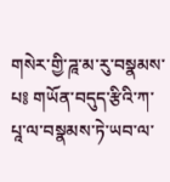གསེར་གྱི་ཌཱ་མ་རུ་བསྣམས་པ༔ གཡོན་བདུད་རྩིའི་ཀ་པཱ་ལ་བསྣམས་ཏེ་ཡབ་ལ་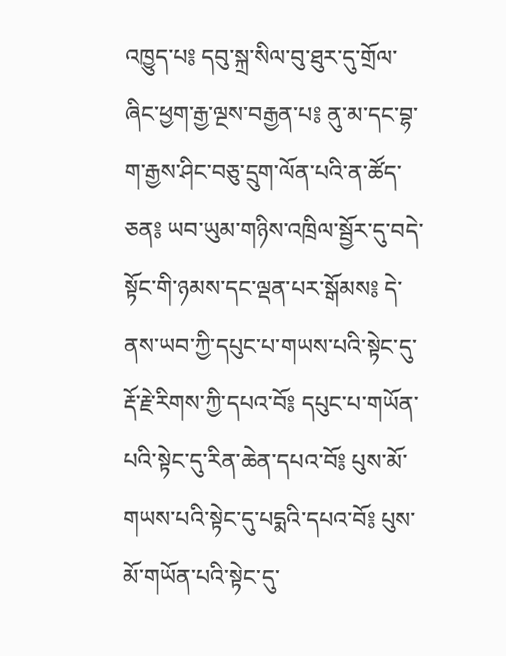འཁྱུད་པ༔ དབུ་སྐྲ་སིལ་བུ་ཐུར་དུ་གྲོལ་ཞིང་ཕྱག་རྒྱ་ལྔས་བརྒྱན་པ༔ ནུ་མ་དང་བྷ་ག་རྒྱས་ཤིང་བཅུ་དྲུག་ལོན་པའི་ན་ཚོད་ཅན༔ ཡབ་ཡུམ་གཉིས་འཁྲིལ་སྦྱོར་དུ་བདེ་སྟོང་གི་ཉམས་དང་ལྡན་པར་སྒོམས༔ དེ་ནས་ཡབ་ཀྱི་དཔུང་པ་གཡས་པའི་སྟེང་དུ་རྡོ་རྗེ་རིགས་ཀྱི་དཔའ་བོ༔ དཔུང་པ་གཡོན་པའི་སྟེང་དུ་རིན་ཆེན་དཔའ་བོ༔ པུས་མོ་གཡས་པའི་སྟེང་དུ་པདྨའི་དཔའ་བོ༔ པུས་མོ་གཡོན་པའི་སྟེང་དུ་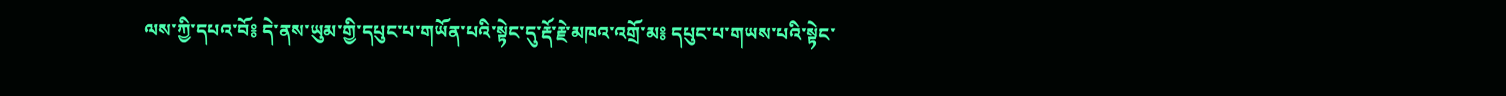ལས་ཀྱི་དཔའ་བོ༔ དེ་ནས་ཡུམ་གྱི་དཔུང་པ་གཡོན་པའི་སྟེང་དུ་རྡོ་རྗེ་མཁའ་འགྲོ་མ༔ དཔུང་པ་གཡས་པའི་སྟེང་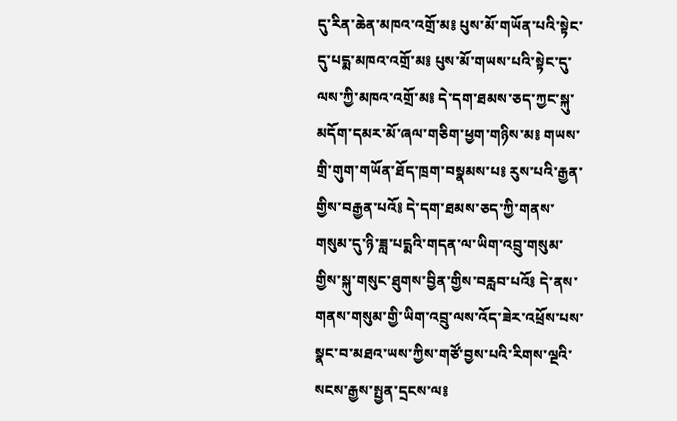དུ་རིན་ཆེན་མཁའ་འགྲོ་མ༔ པུས་མོ་གཡོན་པའི་སྟེང་དུ་པདྨ་མཁའ་འགྲོ་མ༔ པུས་མོ་གཡས་པའི་སྟེང་དུ་ལས་ཀྱི་མཁའ་འགྲོ་མ༔ དེ་དག་ཐམས་ཅད་ཀྱང་སྐུ་མདོག་དམར་མོ་ཞལ་གཅིག་ཕྱག་གཉིས་མ༔ གཡས་གྲི་གུག་གཡོན་ཐོད་ཁྲག་བསྣམས་པ༔ རུས་པའི་རྒྱན་གྱིས་བརྒྱན་པའོ༔ དེ་དག་ཐམས་ཅད་ཀྱི་གནས་གསུམ་དུ་ཉི་ཟླ་པདྨའི་གདན་ལ་ཡིག་འབྲུ་གསུམ་གྱིས་སྐུ་གསུང་ཐུགས་བྱིན་གྱིས་བརླབ་པའོ༔ དེ་ནས་གནས་གསུམ་གྱི་ཡིག་འབྲུ་ལས་འོད་ཟེར་འཕྲོས་པས་སྣང་བ་མཐའ་ཡས་ཀྱིས་གཙོ་བྱས་པའི་རིགས་ལྔའི་སངས་རྒྱས་སྤྱན་དྲངས་ལ༔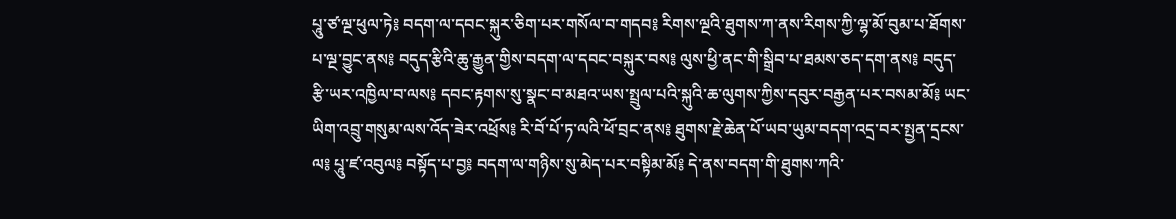པཱུ་ཙ་ལྔ་ཕུལ་ཏེ༔ བདག་ལ་དབང་སྐུར་ཅིག་པར་གསོལ་བ་གདབ༔ རིགས་ལྔའི་ཐུགས་ཀ་ནས་རིགས་ཀྱི་ལྷ་མོ་བུམ་པ་ཐོགས་པ་ལྔ་བྱུང་ནས༔ བདུད་རྩིའི་ཆུ་རྒྱུན་གྱིས་བདག་ལ་དབང་བསྐུར་བས༔ ལུས་ཕྱི་ནང་གི་སྒྲིབ་པ་ཐམས་ཅད་དག་ནས༔ བདུད་རྩི་ཡར་འཁྱིལ་བ་ལས༔ དབང་རྟགས་སུ་སྣང་བ་མཐའ་ཡས་སྤྲུལ་པའི་སྐུའི་ཆ་ལུགས་ཀྱིས་དབུར་བརྒྱན་པར་བསམ་མོ༔ ཡང་ཡིག་འབྲུ་གསུམ་ལས་འོད་ཟེར་འཕྲོས༔ རི་བོ་པོ་ཏ་ལའི་ཕོ་བྲང་ནས༔ ཐུགས་རྗེ་ཆེན་པོ་ཡབ་ཡུམ་བདག་འདྲ་བར་སྤྱན་དྲངས་ལ༔ པཱུ་ཛ་འབུལ༔ བསྟོད་པ་བྱ༔ བདག་ལ་གཉིས་སུ་མེད་པར་བསྟིམ་མོ༔ དེ་ནས་བདག་གི་ཐུགས་ཀའི་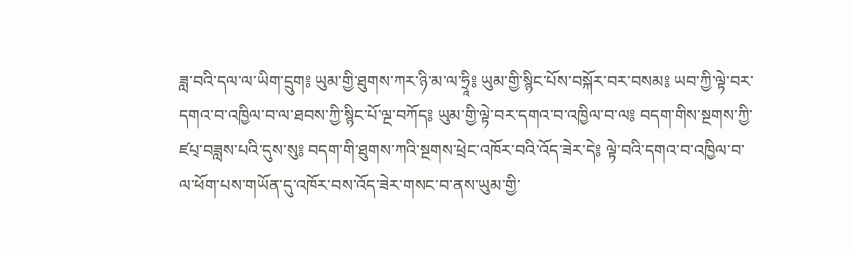ཟླ་བའི་དལ་ལ་ཡིག་དྲུག༔ ཡུམ་གྱི་ཐུགས་ཀར་ཉི་མ་ལ་ཧྲཱི༔ ཡུམ་གྱི་སྙིང་པོས་བསྐོར་བར་བསམ༔ ཡབ་ཀྱི་ལྟེ་བར་དགའ་བ་འཁྱིལ་བ་ལ་ཐབས་ཀྱི་སྙིང་པོ་ལྔ་བཀོད༔ ཡུམ་གྱི་ལྟེ་བར་དགའ་བ་འཁྱིལ་བ་ལ༔ བདག་གིས་སྔགས་ཀྱི་ཛཔ྄་བཟླས་པའི་དུས་སུ༔ བདག་གི་ཐུགས་ཀའི་སྔགས་ཕྲེང་འཁོར་བའི་འོད་ཟེར་དེ༔ ལྟེ་བའི་དགའ་བ་འཁྱིལ་བ་ལ་ཕོག་པས་གཡོན་དུ་འཁོར་བས་འོད་ཟེར་གསང་བ་ནས་ཡུམ་གྱི་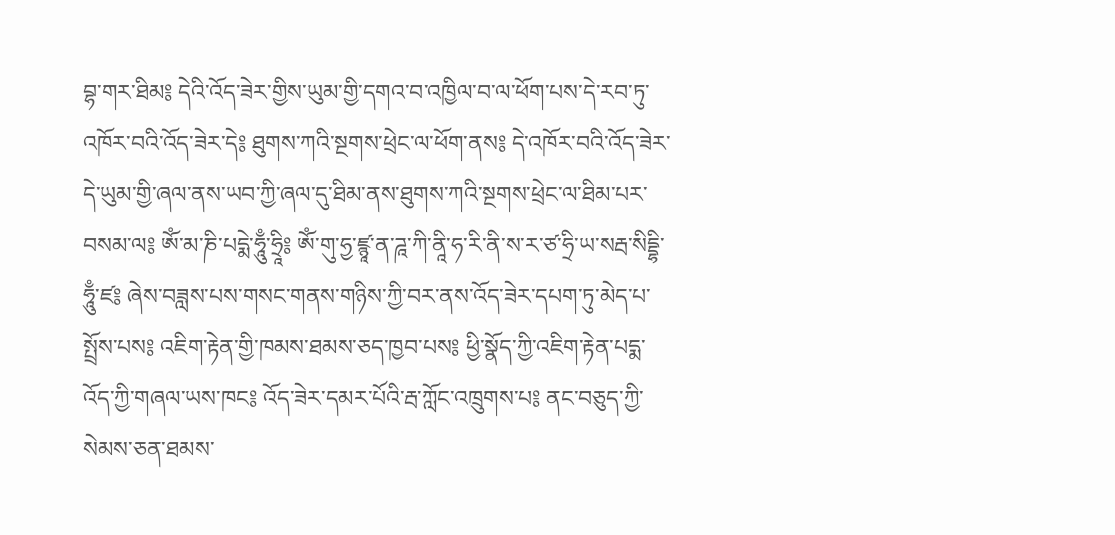བྷ་གར་ཐིམ༔ དེའི་འོད་ཟེར་གྱིས་ཡུམ་གྱི་དགའ་བ་འཁྱིལ་བ་ལ་ཕོག་པས་དེ་རབ་ཏུ་འཁོར་བའི་འོད་ཟེར་དེ༔ ཐུགས་ཀའི་སྔགས་ཕྲེང་ལ་ཕོག་ནས༔ དེ་འཁོར་བའི་འོད་ཟེར་དེ་ཡུམ་གྱི་ཞལ་ནས་ཡབ་ཀྱི་ཞལ་དུ་ཐིམ་ནས་ཐུགས་ཀའི་སྔགས་ཕྲེང་ལ་ཐིམ་པར་བསམ་ལ༔ ཨོཾ་མ་ཎི་པདྨེ་ཧཱུྃ་ཧྲཱི༔ ཨོཾ་གུ་ཧྱ་ཛྙཱ་ན་ཌཱ་ཀི་ནཱི་ཧ་རི་ནི་ས་ར་ཙ་ཧྲི་ཡ་སརྦ་སིདྡྷི་ཧཱུྃ་ཛ༔ ཞེས་བཟླས་པས་གསང་གནས་གཉིས་ཀྱི་བར་ནས་འོད་ཟེར་དཔག་ཏུ་མེད་པ་སྤྲོས་པས༔ འཇིག་རྟེན་གྱི་ཁམས་ཐམས་ཅད་ཁྱབ་པས༔ ཕྱི་སྣོད་ཀྱི་འཇིག་རྟེན་པདྨ་འོད་ཀྱི་གཞལ་ཡས་ཁང༔ འོད་ཟེར་དམར་པོའི་རྦ་ཀློང་འཁྲུགས་པ༔ ནང་བཅུད་ཀྱི་སེམས་ཅན་ཐམས་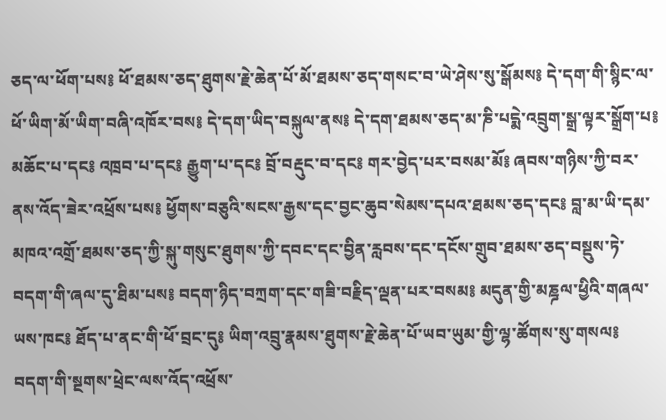ཅད་ལ་ཕོག་པས༔ ཕོ་ཐམས་ཅད་ཐུགས་རྗེ་ཆེན་པོ་མོ་ཐམས་ཅད་གསང་བ་ཡེ་ཤེས་སུ་སྒོམས༔ དེ་དག་གི་སྙིང་ལ་ཕོ་ཡིག་མོ་ཡིག་བཞི་འཁོར་བས༔ དེ་དག་ཡིད་བསྐུལ་ནས༔ དེ་དག་ཐམས་ཅད་མ་ཎི་པདྨེ་འབྲུག་སྒྲ་ལྟར་སྒྲོག་པ༔ མཆོང་པ་དང༔ འཁྲབ་པ་དང༔ རྒྱུག་པ་དང༔ བྲོ་བརྡུང་བ་དང༔ གར་བྱེད་པར་བསམ་མོ༔ ཞབས་གཉིས་ཀྱི་བར་ནས་འོད་ཟེར་འཕྲོས་པས༔ ཕྱོགས་བཅུའི་སངས་རྒྱས་དང་བྱང་ཆུབ་སེམས་དཔའ་ཐམས་ཅད་དང༔ བླ་མ་ཡི་དམ་མཁའ་འགྲོ་ཐམས་ཅད་ཀྱི་སྐུ་གསུང་ཐུགས་ཀྱི་དབང་དང་བྱིན་རླབས་དང་དངོས་གྲུབ་ཐམས་ཅད་བསྡུས་ཏེ་བདག་གི་ཞལ་དུ་ཐིམ་པས༔ བདག་ཉིད་བཀྲག་དང་གཟི་བརྗིད་ལྡན་པར་བསམ༔ མདུན་གྱི་མཎྜལ་ཕྱིའི་གཞལ་ཡས་ཁང༔ ཐོད་པ་ནང་གི་ཕོ་བྲང་དུ༔ ཡིག་འབྲུ་རྣམས་ཐུགས་རྗེ་ཆེན་པོ་ཡབ་ཡུམ་གྱི་ལྷ་ཚོགས་སུ་གསལ༔ བདག་གི་སྔགས་ཕྲེང་ལས་འོད་འཕྲོས་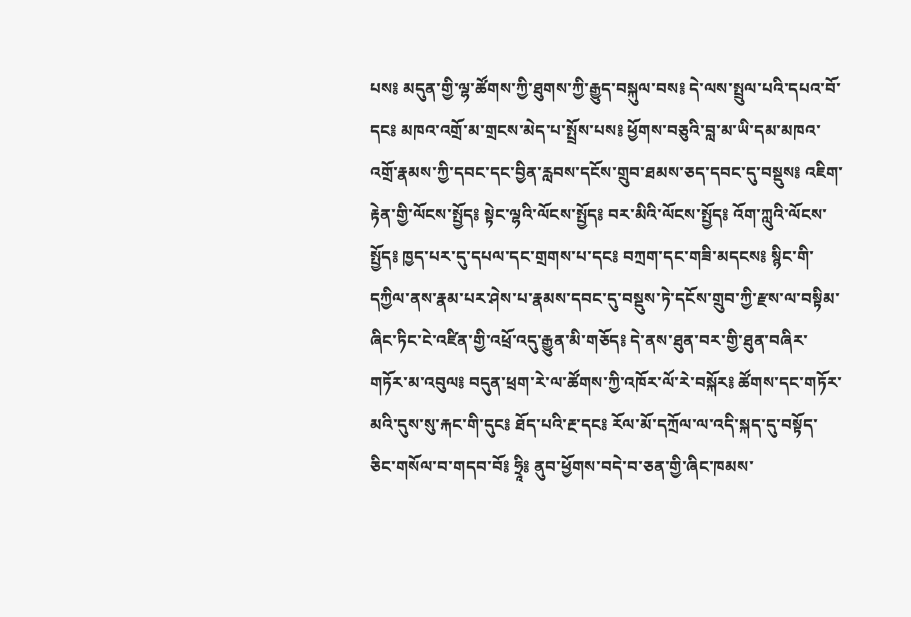པས༔ མདུན་གྱི་ལྷ་ཚོགས་ཀྱི་ཐུགས་ཀྱི་རྒྱུད་བསྐུལ་བས༔ དེ་ལས་སྤྲུལ་པའི་དཔའ་བོ་དང༔ མཁའ་འགྲོ་མ་གྲངས་མེད་པ་སྤྲོས་པས༔ ཕྱོགས་བཅུའི་བླ་མ་ཡི་དམ་མཁའ་འགྲོ་རྣམས་ཀྱི་དབང་དང་བྱིན་རླབས་དངོས་གྲུབ་ཐམས་ཅད་དབང་དུ་བསྡུས༔ འཇིག་རྟེན་གྱི་ལོངས་སྤྱོད༔ སྟེང་ལྷའི་ལོངས་སྤྱོད༔ བར་མིའི་ལོངས་སྤྱོད༔ འོག་ཀླུའི་ལོངས་སྤྱོད༔ ཁྱད་པར་དུ་དཔལ་དང་གྲགས་པ་དང༔ བཀྲག་དང་གཟི་མདངས༔ སྙིང་གི་དཀྱིལ་ནས་རྣམ་པར་ཤེས་པ་རྣམས་དབང་དུ་བསྡུས་ཏེ་དངོས་གྲུབ་ཀྱི་རྫས་ལ་བསྟིམ་ཞིང་ཏིང་ངེ་འཛིན་གྱི་འཕྲོ་འདུ་རྒྱུན་མི་གཅོད༔ དེ་ནས་ཐུན་བར་གྱི་ཐུན་བཞིར་གཏོར་མ་འབུལ༔ བདུན་ཕྲག་རེ་ལ་ཚོགས་ཀྱི་འཁོར་ལོ་རེ་བསྐོར༔ ཚོགས་དང་གཏོར་མའི་དུས་སུ་རྐང་གི་དུང༔ ཐོད་པའི་རྔ་དང༔ རོལ་མོ་དཀྲོལ་ལ་འདི་སྐད་དུ་བསྟོད་ཅིང་གསོལ་བ་གདབ་བོ༔ ཧྲཱི༔ ནུབ་ཕྱོགས་བདེ་བ་ཅན་གྱི་ཞིང་ཁམས་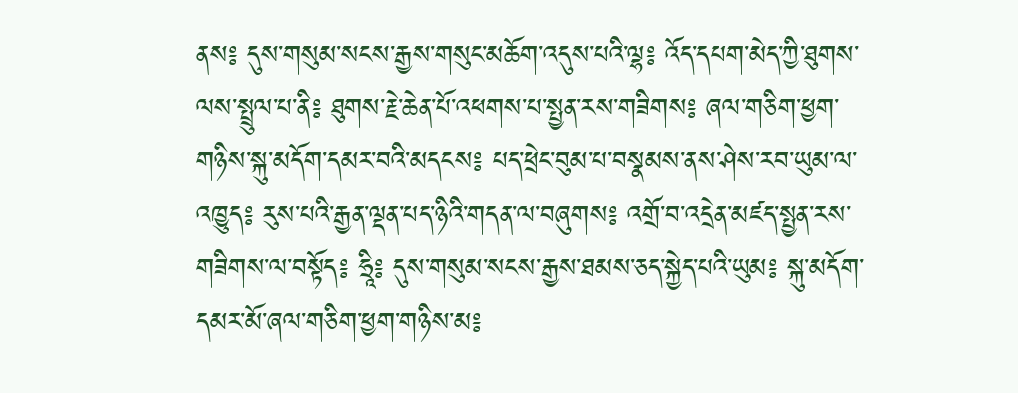ནས༔ དུས་གསུམ་སངས་རྒྱས་གསུང་མཆོག་འདུས་པའི་ལྷ༔ འོད་དཔག་མེད་ཀྱི་ཐུགས་ལས་སྤྲུལ་པ་ནི༔ ཐུགས་རྗེ་ཆེན་པོ་འཕགས་པ་སྤྱན་རས་གཟིགས༔ ཞལ་གཅིག་ཕྱག་གཉིས་སྐུ་མདོག་དམར་བའི་མདངས༔ པད་ཕྲེང་བུམ་པ་བསྣམས་ནས་ཤེས་རབ་ཡུམ་ལ་འཁྱུད༔ རུས་པའི་རྒྱན་ལྡན་པད་ཉིའི་གདན་ལ་བཞུགས༔ འགྲོ་བ་འདྲེན་མཛད་སྤྱན་རས་གཟིགས་ལ་བསྟོད༔ ཧྲཱི༔ དུས་གསུམ་སངས་རྒྱས་ཐམས་ཅད་སྐྱེད་པའི་ཡུམ༔ སྐུ་མདོག་དམར་མོ་ཞལ་གཅིག་ཕྱག་གཉིས་མ༔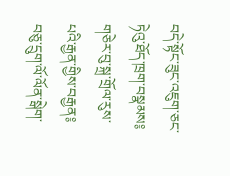བདེ་སྟོང་ཟུང་འཇུག་ཅང་ཏེའུ་ཐོད་ཁྲག་བསྣམས༔ གཅེར་བུ་སྐྲ་གྲོལ་རུས་པའི་རྒྱན་གྱིས་བརྒྱན༔ བཅུ་དྲུག་ལོ་ལོན་སྒེག་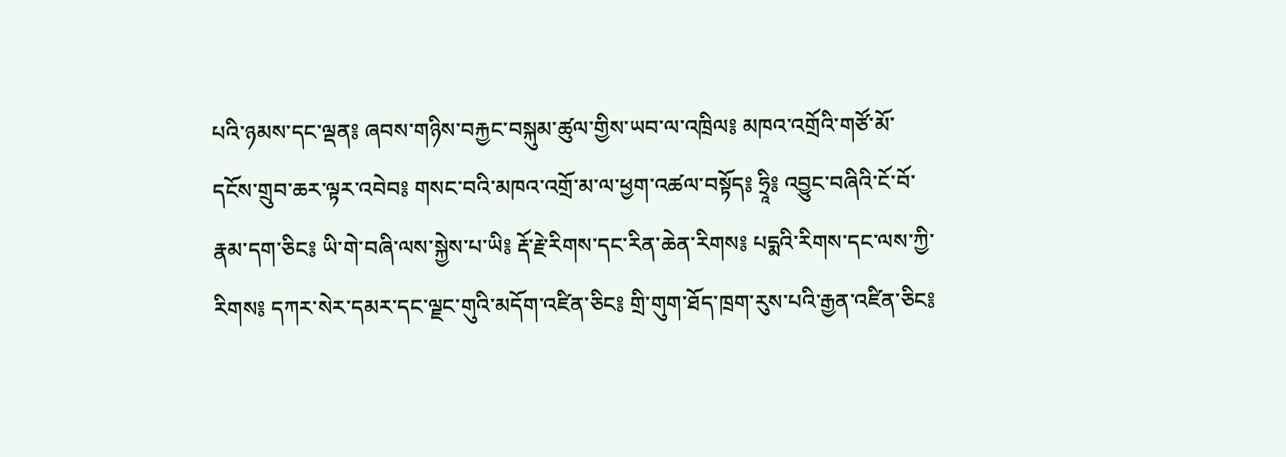པའི་ཉམས་དང་ལྡན༔ ཞབས་གཉིས་བརྐྱང་བསྐུམ་ཚུལ་གྱིས་ཡབ་ལ་འཁྲིལ༔ མཁའ་འགྲོའི་གཙོ་མོ་དངོས་གྲུབ་ཆར་ལྟར་འབེབ༔ གསང་བའི་མཁའ་འགྲོ་མ་ལ་ཕྱག་འཚལ་བསྟོད༔ ཧྲཱི༔ འབྱུང་བཞིའི་ངོ་བོ་རྣམ་དག་ཅིང༔ ཡི་གེ་བཞི་ལས་སྐྱེས་པ་ཡི༔ རྡོ་རྗེ་རིགས་དང་རིན་ཆེན་རིགས༔ པདྨའི་རིགས་དང་ལས་ཀྱི་རིགས༔ དཀར་སེར་དམར་དང་ལྗང་གུའི་མདོག་འཛིན་ཅིང༔ གྲི་གུག་ཐོད་ཁྲག་རུས་པའི་རྒྱན་འཛིན་ཅིང༔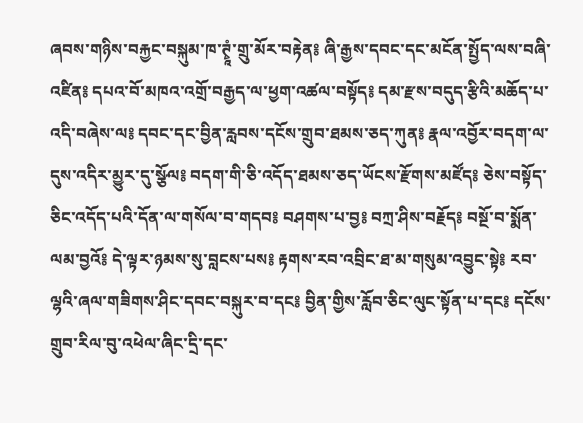ཞབས་གཉིས་བརྐྱང་བསྐུམ་ཁ་ཊྭཱཾ་གྲུ་མོར་བརྟེན༔ ཞི་རྒྱས་དབང་དང་མངོན་སྤྱོད་ལས་བཞི་འཛིན༔ དཔའ་བོ་མཁའ་འགྲོ་བརྒྱད་ལ་ཕྱག་འཚལ་བསྟོད༔ དམ་རྫས་བདུད་རྩིའི་མཆོད་པ་འདི་བཞེས་ལ༔ དབང་དང་བྱིན་རླབས་དངོས་གྲུབ་ཐམས་ཅད་ཀུན༔ རྣལ་འབྱོར་བདག་ལ་དུས་འདིར་མྱུར་དུ་སྩོལ༔ བདག་གི་ཅི་འདོད་ཐམས་ཅད་ཡོངས་རྫོགས་མཛོད༔ ཅེས་བསྟོད་ཅིང་འདོད་པའི་དོན་ལ་གསོལ་བ་གདབ༔ བཤགས་པ་བྱ༔ བཀྲ་ཤིས་བརྗོད༔ བསྔོ་བ་སྨོན་ལམ་བྱའོ༔ དེ་ལྟར་ཉམས་སུ་བླངས་པས༔ རྟགས་རབ་འབྲིང་ཐ་མ་གསུམ་འབྱུང་སྟེ༔ རབ་ལྷའི་ཞལ་གཟིགས་ཤིང་དབང་བསྐུར་བ་དང༔ བྱིན་གྱིས་རློབ་ཅིང་ལུང་སྟོན་པ་དང༔ དངོས་གྲུབ་རིལ་བུ་འཕེལ་ཞིང་དྲི་དང་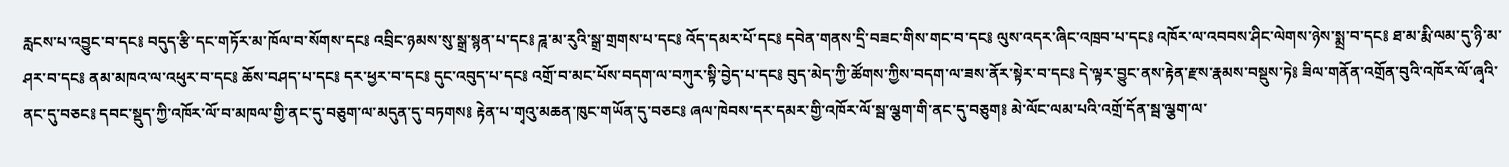རླངས་པ་འབྱུང་བ་དང༔ བདུད་རྩི་དང་གཏོར་མ་ཁོལ་བ་སོགས་དང༔ འབྲིང་ཉམས་སུ་སྒྲ་སྙན་པ་དང༔ ཌཱ་མ་རུའི་སྒྲ་གྲགས་པ་དང༔ འོད་དམར་པོ་དང༔ དབེན་གནས་དྲི་བཟང་གིས་གང་བ་དང༔ ལུས་འདར་ཞིང་འཁྲབ་པ་དང༔ འཁོར་ལ་འབབས་ཤིང་ལེགས་ཉེས་སྨྲ་བ་དང༔ ཐ་མ་རྨི་ལམ་དུ་ཉི་མ་ཤར་བ་དང༔ ནམ་མཁའ་ལ་འཕུར་བ་དང༔ ཆོས་བཤད་པ་དང༔ དར་ཕྱར་བ་དང༔ དུང་འབུད་པ་དང༔ འགྲོ་བ་མང་པོས་བདག་ལ་བཀུར་སྟི་བྱེད་པ་དང༔ བུད་མེད་ཀྱི་ཚོགས་ཀྱིས་བདག་ལ་ཟས་ནོར་སྟེར་བ་དང༔ དེ་ལྟར་བྱུང་ནས་རྟེན་རྫས་རྣམས་བསྡུས་ཏེ༔ ཟིལ་གནོན་འགྲོན་བུའི་འཁོར་ལོ་ཞྭའི་ནང་དུ་བཅང༔ དབང་སྡུད་ཀྱི་འཁོར་ལོ་བ་མཁལ་གྱི་ནང་དུ་བཅུག་ལ་མདུན་དུ་བཏགས༔ རྟེན་པ་གྭའུ་མཆན་ཁུང་གཡོན་དུ་བཅང༔ ཞལ་ཁེབས་དར་དམར་གྱི་འཁོར་ལོ་སྦ་ལྕག་གི་ནང་དུ་བཅུག༔ མེ་ལོང་ལམ་པའི་འགྲོ་དོན་སྦ་ལྕག་ལ་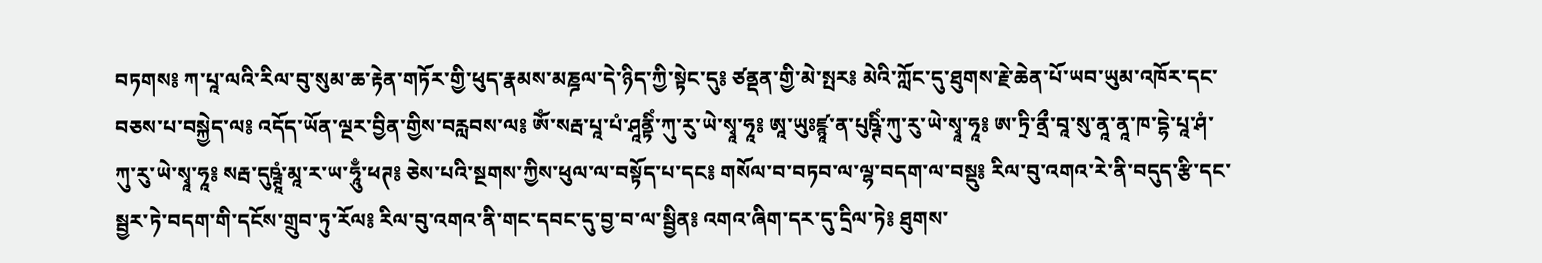བཏགས༔ ཀ་པཱ་ལའི་རིལ་བུ་སུམ་ཆ་རྟེན་གཏོར་གྱི་ཕུད་རྣམས་མཎྜལ་དེ་ཉིད་ཀྱི་སྟེང་དུ༔ ཙནྡན་གྱི་མེ་སྤར༔ མེའི་ཀློང་དུ་ཐུགས་རྗེ་ཆེན་པོ་ཡབ་ཡུམ་འཁོར་དང་བཅས་པ་བསྐྱེད་ལ༔ འདོད་ཡོན་ལྔར་བྱིན་གྱིས་བརླབས་ལ༔ ཨོཾ་སརྦ་པཱ་པཾ་ཤཱནྟིཾ་ཀུ་རུ་ཡེ་སྭཱ་ཧཱ༔ ཨཱ་ཡུཿཛྙཱ་ན་པུཥྚིཾ་ཀུ་རུ་ཡེ་སྭཱ་ཧཱ༔ ཨ་ཏྲི་ནྲྀ་བཱ་སུ་ནཱ་ནཱ་ཁ་དྷེ་པཱ་ཤཾ་ཀུ་རུ་ཡེ་སྭཱ་ཧཱ༔ སརྦ་དུཥྚཱཾ་མཱ་ར་ཡ་ཧཱུྃ་ཕཊ༔ ཅེས་པའི་སྔགས་ཀྱིས་ཕུལ་ལ་བསྟོད་པ་དང༔ གསོལ་བ་བཏབ་ལ་ལྷ་བདག་ལ་བསྡུ༔ རིལ་བུ་འགའ་རེ་ནི་བདུད་རྩི་དང་སྦྱར་ཏེ་བདག་གི་དངོས་གྲུབ་ཏུ་རོལ༔ རིལ་བུ་འགའ་ནི་གང་དབང་དུ་བྱ་བ་ལ་སྦྱིན༔ འགའ་ཞིག་དར་དུ་དྲིལ་ཏེ༔ ཐུགས་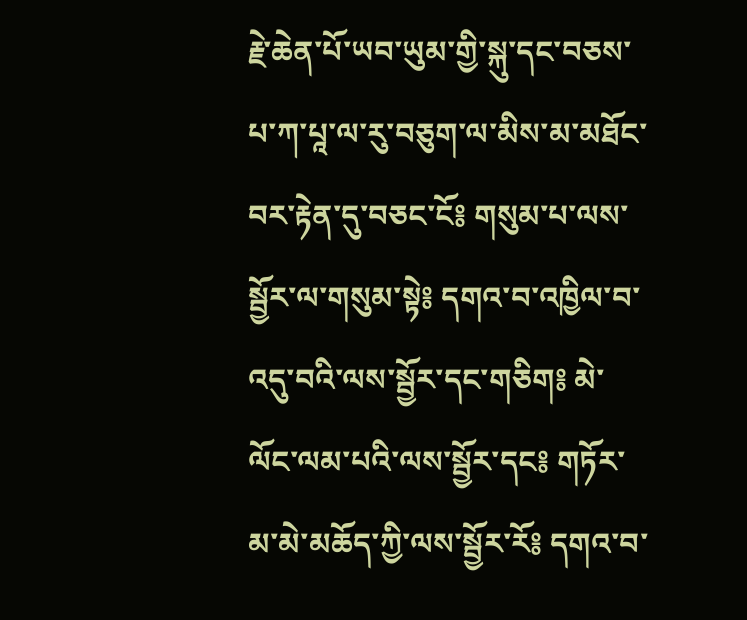རྗེ་ཆེན་པོ་ཡབ་ཡུམ་གྱི་སྐུ་དང་བཅས་པ་ཀ་པཱ་ལ་རུ་བཅུག་ལ་མིས་མ་མཐོང་བར་རྟེན་དུ་བཅང་ངོ༔ གསུམ་པ་ལས་སྦྱོར་ལ་གསུམ་སྟེ༔ དགའ་བ་འཁྱིལ་བ་འདུ་བའི་ལས་སྦྱོར་དང་གཅིག༔ མེ་ལོང་ལམ་པའི་ལས་སྦྱོར་དང༔ གཏོར་མ་མེ་མཆོད་ཀྱི་ལས་སྦྱོར་རོ༔ དགའ་བ་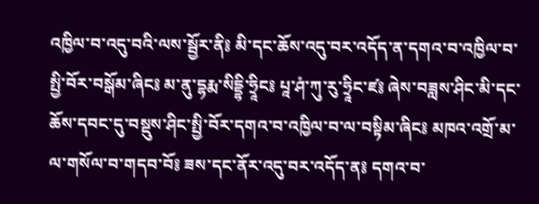འཁྱིལ་བ་འདུ་བའི་ལས་སྦྱོར་ནི༔ མི་དང་ཆོས་འདུ་བར་འདོད་ན་དགའ་བ་འཁྱིལ་བ་སྤྱི་བོར་བསྒོམ་ཞིང༔ མ་ནུ་དྷརྨ་སིདྡྷི་ཧྲཱིང༔ པཱ་ཤཾ་ཀུ་རུ་ཧྲཱིང་ཛ༔ ཞེས་བཟླས་ཤིང་མི་དང་ཆོས་དབང་དུ་བསྡུས་ཤིང་སྤྱི་བོར་དགའ་བ་འཁྱིལ་བ་ལ་བསྟིམ་ཞིང༔ མཁའ་འགྲོ་མ་ལ་གསོལ་བ་གདབ་བོ༔ ཟས་དང་ནོར་འདུ་བར་འདོད་ན༔ དགའ་བ་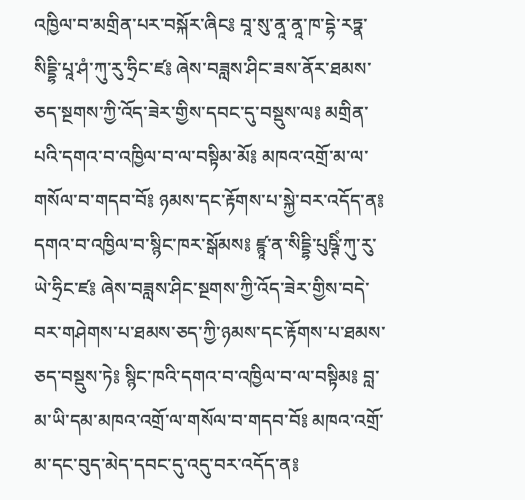འཁྱིལ་བ་མགྲིན་པར་བསྐོར་ཞིང༔ བཱ་སུ་ནཱ་ནཱ་ཁ་དྷེ་རཏྣ་སིདྡྷི་པཱ་ཤཾ་ཀུ་རུ་ཧྲིང་ཛ༔ ཞེས་བཟླས་ཤིང་ཟས་ནོར་ཐམས་ཅད་སྔགས་ཀྱི་འོད་ཟེར་གྱིས་དབང་དུ་བསྡུས་ལ༔ མགྲིན་པའི་དགའ་བ་འཁྱིལ་བ་ལ་བསྟིམ་མོ༔ མཁའ་འགྲོ་མ་ལ་གསོལ་བ་གདབ་བོ༔ ཉམས་དང་རྟོགས་པ་སྐྱེ་བར་འདོད་ན༔ དགའ་བ་འཁྱིལ་བ་སྙིང་ཁར་སྒོམས༔ ཛྙཱ་ན་སིདྡྷི་པུཥྚིཾ་ཀུ་རུ་ཡེ་ཧྲིང་ཛ༔ ཞེས་བཟླས་ཤིང་སྔགས་ཀྱི་འོད་ཟེར་གྱིས་བདེ་བར་གཤེགས་པ་ཐམས་ཅད་ཀྱི་ཉམས་དང་རྟོགས་པ་ཐམས་ཅད་བསྡུས་ཏེ༔ སྙིང་ཁའི་དགའ་བ་འཁྱིལ་བ་ལ་བསྟིམ༔ བླ་མ་ཡི་དམ་མཁའ་འགྲོ་ལ་གསོལ་བ་གདབ་བོ༔ མཁའ་འགྲོ་མ་དང་བུད་མེད་དབང་དུ་འདུ་བར་འདོད་ན༔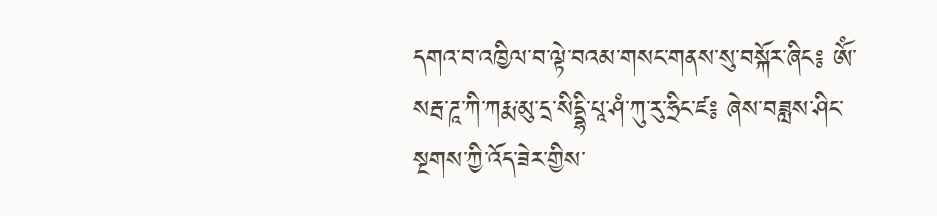དགའ་བ་འཁྱིལ་བ་ལྟེ་བའམ་གསང་གནས་སུ་བསྐོར་ཞིང༔ ཨོཾ་སརྦ་ཌཱ་ཀི་ཀརྨ་མུ་དྲ་སིདྡྷི་པཱ་ཤཾ་ཀུ་རུ་ཧྲིང་ཛ༔ ཞེས་བཟླས་ཤིང་སྔགས་ཀྱི་འོད་ཟེར་གྱིས་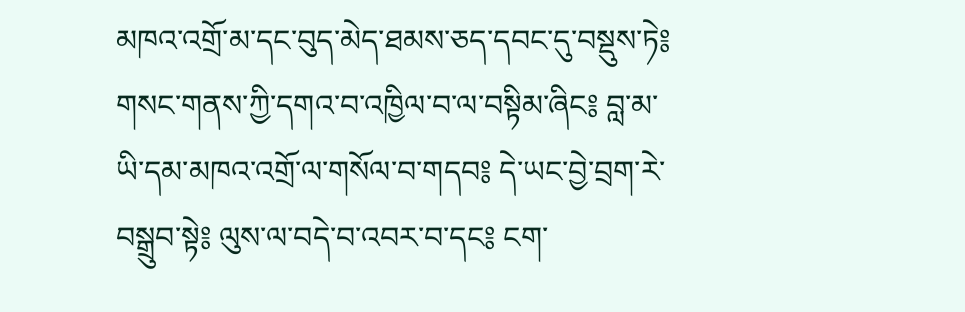མཁའ་འགྲོ་མ་དང་བུད་མེད་ཐམས་ཅད་དབང་དུ་བསྡུས་ཏེ༔ གསང་གནས་ཀྱི་དགའ་བ་འཁྱིལ་བ་ལ་བསྟིམ་ཞིང༔ བླ་མ་ཡི་དམ་མཁའ་འགྲོ་ལ་གསོལ་བ་གདབ༔ དེ་ཡང་བྱེ་བྲག་རེ་བསྒྲུབ་སྟེ༔ ལུས་ལ་བདེ་བ་འབར་བ་དང༔ ངག་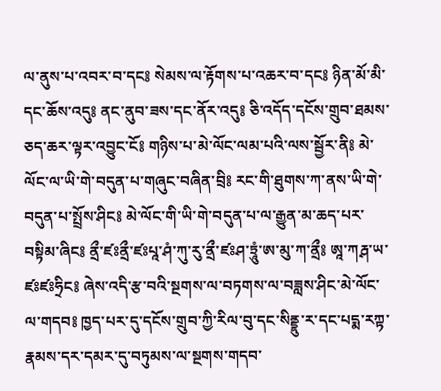ལ་ནུས་པ་འབར་བ་དང༔ སེམས་ལ་རྟོགས་པ་འཆར་བ་དང༔ ཉིན་མོ་མི་དང་ཆོས་འདུ༔ ནང་ནུབ་ཟས་དང་ནོར་འདུ༔ ཅི་འདོད་དངོས་གྲུབ་ཐམས་ཅད་ཆར་ལྟར་འབྱུང་ངོ༔ གཉིས་པ་མེ་ལོང་ལམ་པའི་ལས་སྦྱོར་ནི༔ མེ་ལོང་ལ་ཡི་གེ་བདུན་པ་གཞུང་བཞིན་བྲི༔ རང་གི་ཐུགས་ཀ་ནས་ཡི་གེ་བདུན་པ་སྤྲོས་ཤིང༔ མེ་ལོང་གི་ཡི་གེ་བདུན་པ་ལ་རྒྱུན་མ་ཆད་པར་བསྟིམ་ཞིང༔ ནྲྀ་ཛཿནྲྀ་ཛཿཔཱ་ཤཾ་ཀུ་རུ་ནྲྀ་ཛཿཤ་ཏྲཱུཾ་ཨ་མུ་ཀ་ནྲྀ༔ ཨཱ་ཀརྴ་ཡ་ཛཿཛཿཧྲིང༔ ཞེས་འདི་རྩ་བའི་སྔགས་ལ་བཏགས་ལ་བཟླས་ཤིང་མེ་ལོང་ལ་གདབ༔ ཁྱད་པར་དུ་དངོས་གྲུབ་ཀྱི་རིལ་བུ་དང་སིནྡྷུ་ར་དང་པདྨ་རཀྟ་རྣམས་དར་དམར་དུ་བཏུམས་ལ་སྔགས་གདབ་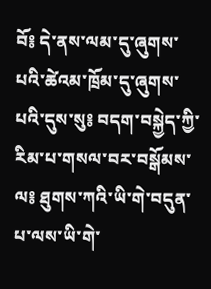བོ༔ དེ་ནས་ལམ་དུ་ཞུགས་པའི་ཚེའམ་ཁྲོམ་དུ་ཞུགས་པའི་དུས་སུ༔ བདག་བསྐྱེད་ཀྱི་རིམ་པ་གསལ་བར་བསྒོམས་ལ༔ ཐུགས་ཀའི་ཡི་གེ་བདུན་པ་ལས་ཡི་གེ་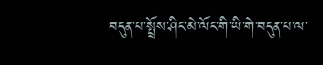བདུན་པ་སྤྲོས་ཤིང་མེ་ལོང་གི་ཡི་གེ་བདུན་པ་ལ་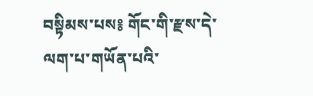བསྟིམས་པས༔ གོང་གི་རྫས་དེ་ལག་པ་གཡོན་པའི་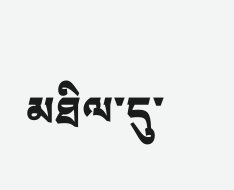མཐིལ་དུ་